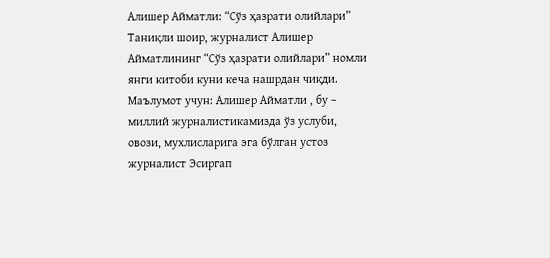Алишер Айматли: “Сўз ҳазрати олийлари”
Таниқли шоир, журналист Алишер Айматлининг “Сўз ҳазрати олийлари” номли янги китоби куни кеча нашрдан чиқди.
Маълумот учун: Алишер Айматли , бу – миллий журналистикамизда ўз услуби, овози, мухлисларига эга бўлган устоз журналист Эсиргап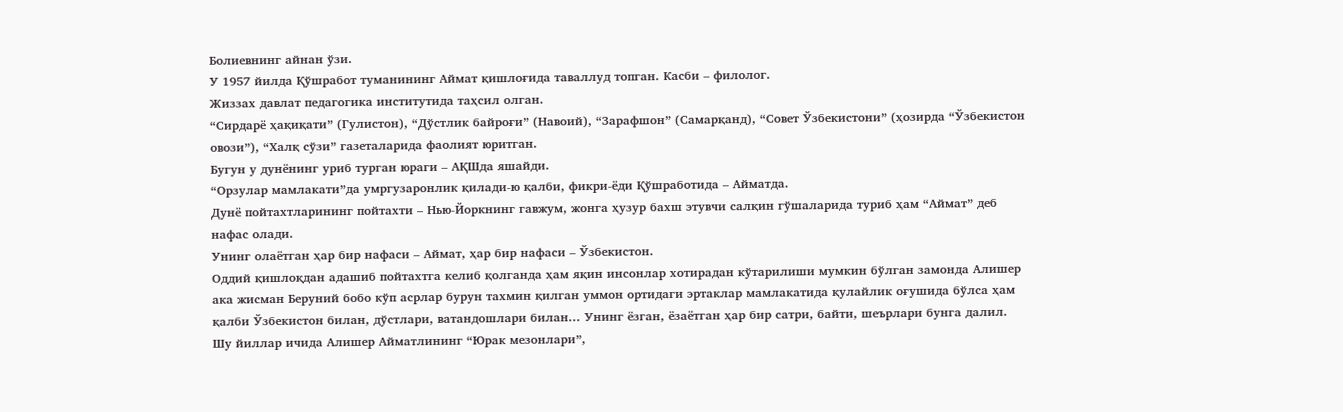Болиевнинг айнан ўзи.
У 1957 йилда Қўшработ туманининг Аймат қишлоғида таваллуд топган. Касби – филолог.
Жиззах давлат педагогика институтида таҳсил олган.
“Сирдарё ҳақиқати” (Гулистон), “Дўстлик байроғи” (Навоий), “Зарафшон” (Самарқанд), “Совет Ўзбекистони” (ҳозирда “Ўзбекистон овози”), “Халқ сўзи” газеталарида фаолият юритган.
Бугун у дунёнинг уриб турган юраги – АҚШда яшайди.
“Орзулар мамлакати”да умргузаронлик қилади-ю қалби, фикри-ёди Қўшработида – Айматда.
Дунё пойтахтларининг пойтахти – Нью-Йоркнинг гавжум, жонга ҳузур бахш этувчи салқин гўшаларида туриб ҳам “Аймат” деб нафас олади.
Унинг олаётган ҳар бир нафаси – Аймат, ҳар бир нафаси – Ўзбекистон.
Оддий қишлоқдан адашиб пойтахтга келиб қолганда ҳам яқин инсонлар хотирадан кўтарилиши мумкин бўлган замонда Алишер ака жисман Беруний бобо кўп асрлар бурун тахмин қилган уммон ортидаги эртаклар мамлакатида қулайлик оғушида бўлса ҳам қалби Ўзбекистон билан, дўстлари, ватандошлари билан... Унинг ёзган, ёзаётган ҳар бир сатри, байти, шеърлари бунга далил.
Шу йиллар ичида Алишер Айматлининг “Юрак мезонлари”,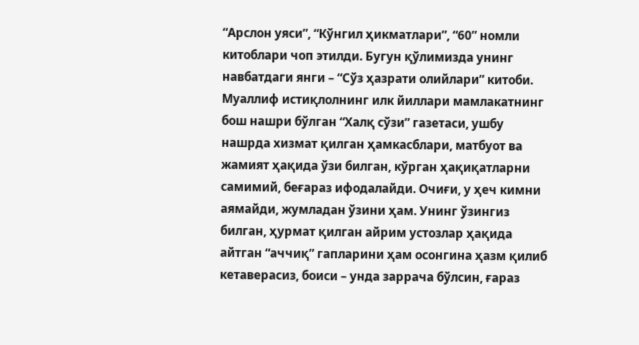“Арслон уяси”, “Кўнгил ҳикматлари”, “60” номли китоблари чоп этилди. Бугун қўлимизда унинг навбатдаги янги – “Сўз ҳазрати олийлари” китоби.
Муаллиф истиқлолнинг илк йиллари мамлакатнинг бош нашри бўлган “Халқ сўзи” газетаси, ушбу нашрда хизмат қилган ҳамкасблари, матбуот ва жамият ҳақида ўзи билган, кўрган ҳақиқатларни самимий, беғараз ифодалайди. Очиғи, у ҳеч кимни аямайди, жумладан ўзини ҳам. Унинг ўзингиз билган, ҳурмат қилган айрим устозлар ҳақида айтган “аччиқ” гапларини ҳам осонгина ҳазм қилиб кетаверасиз, боиси – унда заррача бўлсин, ғараз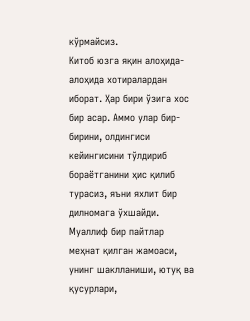кўрмайсиз.
Китоб юзга яқин алоҳида-алоҳида хотиралардан иборат. Ҳар бири ўзига хос бир асар. Аммо улар бир-бирини, олдингиси кейингисини тўлдириб бораётганини ҳис қилиб турасиз, яъни яхлит бир дилномага ўхшайди. Муаллиф бир пайтлар меҳнат қилган жамоаси, унинг шаклланиши, ютуқ ва қусурлари,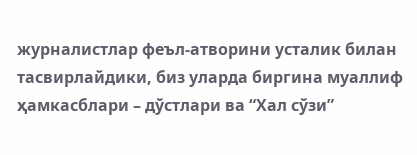журналистлар феъл-атворини усталик билан тасвирлайдики, биз уларда биргина муаллиф ҳамкасблари – дўстлари ва “Хал сўзи”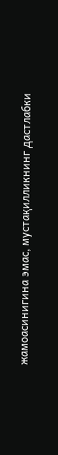жамоасинигина эмас, мустақилликнинг дастлабки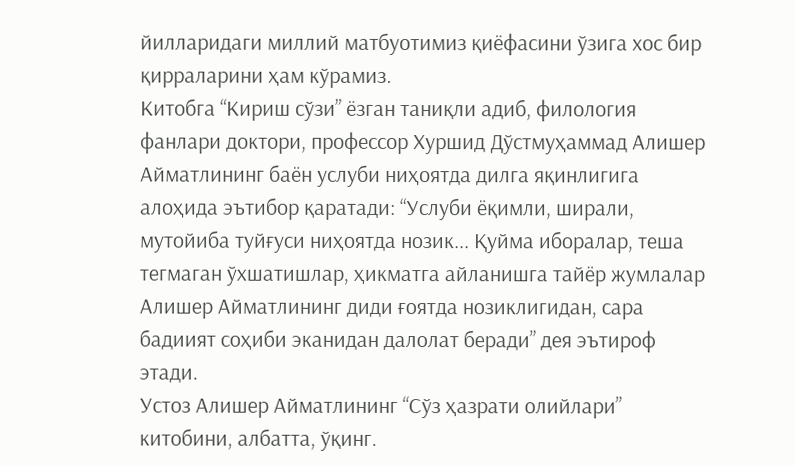йилларидаги миллий матбуотимиз қиёфасини ўзига хос бир қирраларини ҳам кўрамиз.
Китобга “Кириш сўзи” ёзган таниқли адиб, филология фанлари доктори, профессор Хуршид Дўстмуҳаммад Алишер Айматлининг баён услуби ниҳоятда дилга яқинлигига алоҳида эътибор қаратади: “Услуби ёқимли, ширали, мутойиба туйғуси ниҳоятда нозик... Қуйма иборалар, теша тегмаган ўхшатишлар, ҳикматга айланишга тайёр жумлалар Алишер Айматлининг диди ғоятда нозиклигидан, сара бадиият соҳиби эканидан далолат беради” дея эътироф этади.
Устоз Алишер Айматлининг “Сўз ҳазрати олийлари” китобини, албатта, ўқинг.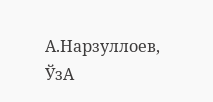А.Нарзуллоев, ЎзА